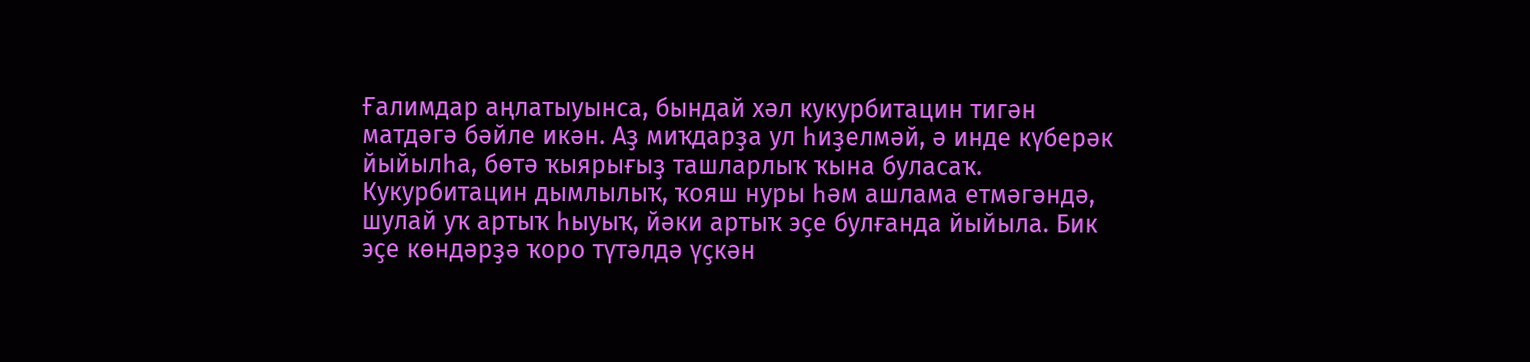Ғалимдар аңлатыуынса, бындай хәл кукурбитацин тигән матдәгә бәйле икән. Аҙ миҡдарҙа ул һиҙелмәй, ә инде күберәк йыйылһа, бөтә ҡыярығыҙ ташларлыҡ ҡына буласаҡ.
Кукурбитацин дымлылыҡ, ҡояш нуры һәм ашлама етмәгәндә, шулай уҡ артыҡ һыуыҡ, йәки артыҡ эҫе булғанда йыйыла. Бик эҫе көндәрҙә ҡоро түтәлдә үҫкән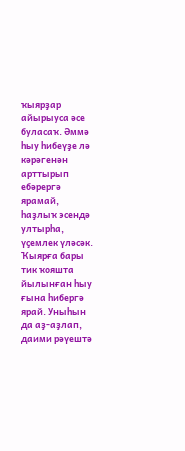ҡыярҙар айырыуса әсе буласаҡ. Әммә һыу һибеүҙе лә кәрәгенән арттырып ебәрергә ярамай, һаҙлыҡ эсендә ултырһа, үҫемлек үләсәк.
Ҡыярға бары тик ҡояшта йылынған һыу ғына һибергә ярай. Уныһын да аҙ-аҙлап, даими рәүештә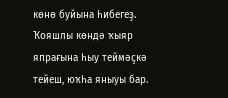көнө буйына һибегеҙ. Ҡояшлы көндә ҡыяр япрағына һыу теймәҫкә тейеш, юҡһа яныуы бар.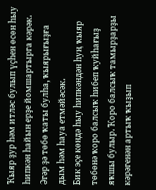Ҡыяр ҙур һәм итләс булып үҫһен өсөн һыу һипкән һайын ерҙе йомшартырга кәрәк. Әгәр ҙә төбө ҡаты булһа, ҡыярығыҙға дым һәм һауа етмәйәсәк.
Бик эҫе көндә һыу һипкәндән һуң ҡыяр төбөнә ҡоро балсыҡ һибеп ҡуйһағыҙ яҡшы булыр. Ҡоро балсыҡ тамырҙарҙы кәрәгенән артыҡ ҡыҙып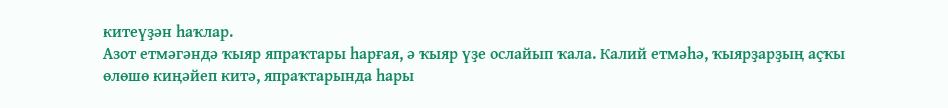китеүҙән һаҡлар.
Азот етмәгәндә ҡыяр япраҡтары һарғая, ә ҡыяр үҙе ослайып ҡала. Калий етмәһә, ҡыярҙарҙың аҫҡы өлөшө киңәйеп китә, япраҡтарында һары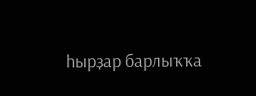һырҙар барлыҡҡа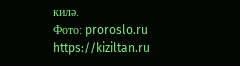килә.
Фото: proroslo.ru
https://kiziltan.ru